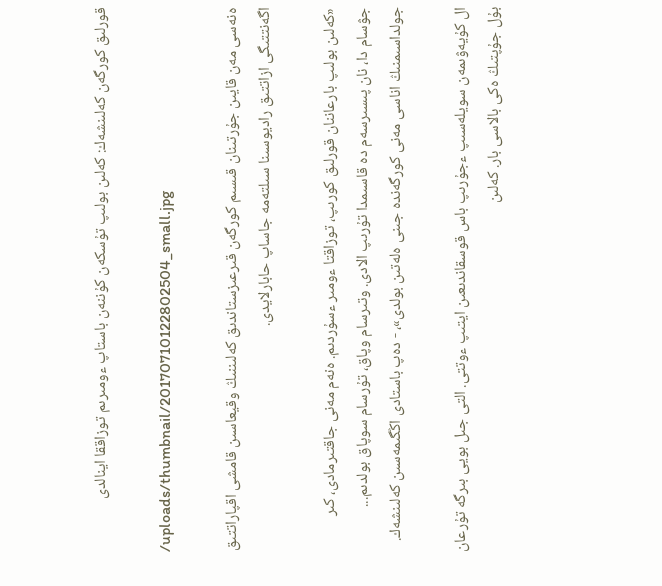قورلىق كورگەن كەلىنشەك: كەلىن بولىپ تۇسكەن كۇننەن باستاپ ءومىرىم توزاققا اينالدى

/uploads/thumbnail/20170710122802504_small.jpg

ەنەسى مەن قايىن جۇرتىنان قىسىم كورگەن قىرعىزستاندىق كەلىننىڭ وقيعاسىن قامشى اقپاراتتىق اگەنتتىگى ازاتتىق راديوسىنا سىلتەمە جاساپ حابارلايدى.

«كەلىن بولىپ بارعاننان قورلىق كورىپ، توزاقتا ءومىر ءسۇردىم. ەنەم مەنى جاقتىرمادى، كىر جۋسام دا، نان پىسىرسەم دە قاسىمدا تۇرىپ الادى. وتىرسام وپاق، تۇرسام سوپاق بولدىم... جولداسىمنىڭ اناسى مەنى كورگەندە جىنى ەلەتىن بولدى»، - دەپ باستادى اڭگىمەسىن كەلىنشەك.

ال كۇيەۋىمەن سويلەسىپ ءجۇرىپ باس قوسقاندىعىن ايتىپ ءوتتى. التى جىل بويى بىرگە تۇرعان بۇل جۇپتىڭ ەكى بالاسى بار. كەلىن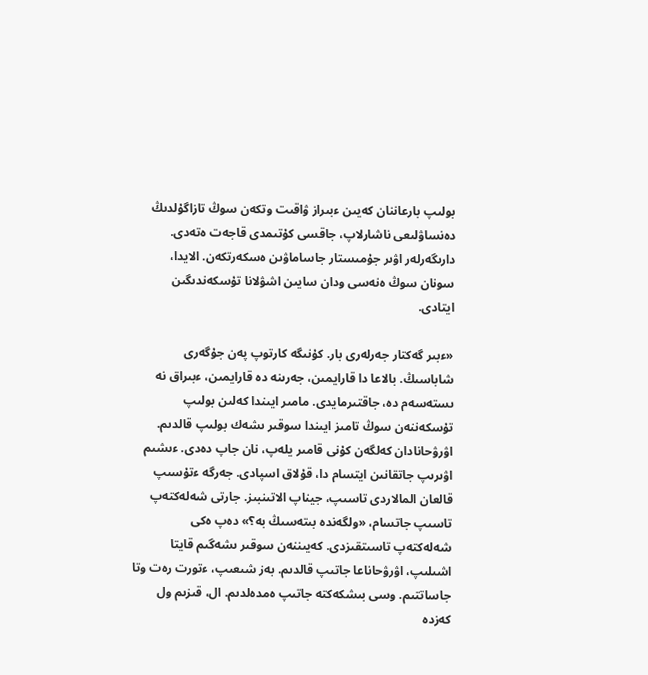بولىپ بارعاننان كەيىن ءبىراز ۋاقىت وتكەن سوڭ تازاگۇلدىڭ دەنساۋلىعى ناشارلاپ، جاقسى كۇتىمدى قاجەت ەتەدى. دارىگەرلەر اۋىر جۇمىستار جاساماۋىن ەسكەرتكەن. الايدا، سونان سوڭ ەنەسى ودان سايىن اشۋلانا تۇسكەندىگىن ايتادى.

«ءبىر گەكتار جەرلەرى بار. كۇنىگە كارتوپ پەن جۇگەرى شاباسىڭ. بالاعا دا قارايمىن، جەرىنە دە قارايمىن، ءبىراق نە ىستەسەم دە، جاقتىرمايدى. مامىر ايىندا كەلىن بولىپ تۇسكەننەن سوڭ تامىز ايىندا سوقىر ىشەك بولىپ قالدىم. اۋرۋحانادان كەلگەن كۇنى قامىر يلەپ، نان جاپ دەدى. ءىشىم اۋىرىپ جاتقانىن ايتسام دا، قۇلاق اسپادى. جەرگە ءتۇسىپ قالعان المالاردى تاسىپ، جيناپ الاتىنبىز. جارتى شەلەكتەپ تاسىپ جاتسام، «ولگەندە بىتەسىڭ بە؟» دەپ ەكى شەلەكتەپ تاسىتقىزدى. كەيىننەن سوقىر ىشەگىم قايتا اشىلىپ، اۋرۋحاناعا جاتىپ قالدىم. بەز شىعىپ، ءتورت رەت وتا جاساتتىم. وسى بىشكەكتە جاتىپ ەمدەلدىم. ال، قىزىم ول كەزدە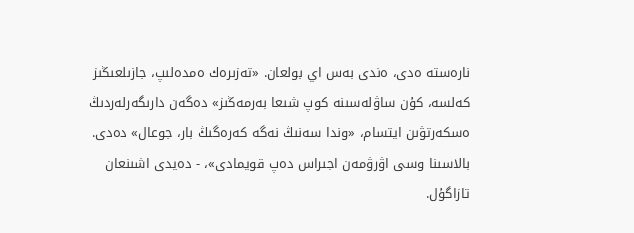نارەستە ەدى، ەندى بەس اي بولعان. «تەزىرەك ەمدەلىپ، جازىلعىڭىز كەلسە، كۇن ساۋلەسىنە كوپ شىعا بەرمەڭىز» دەگەن دارىگەرلەردىڭ ەسكەرتۋىن ايتسام، «وندا سەنىڭ نەگە كەرەگىڭ بار، جوعال» دەدى. بالاسىنا وسى اۋرۋمەن اجىراس دەپ قويمادى»، - دەيدى اشىنعان تازاگۇل.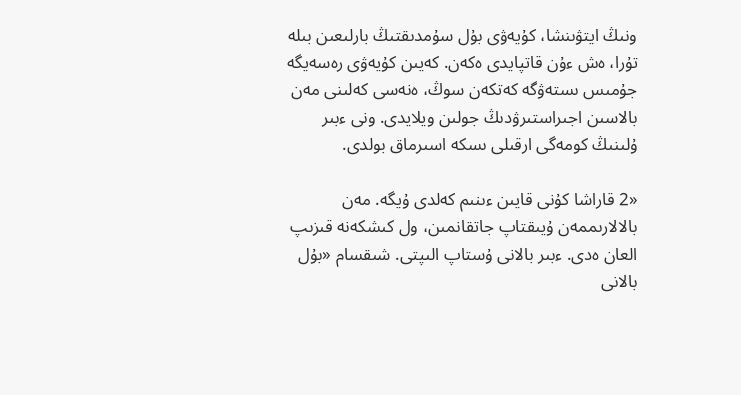ونىڭ ايتۋىنشا، كۇيەۋى بۇل سۇمدىقتىڭ بارلىعىن بىلە تۇرا، ەش ءۇن قاتپايدى ەكەن. كەيىن كۇيەۋى رەسەيگە جۇمىس ىستەۋگە كەتكەن سوڭ، ەنەسى كەلىنى مەن بالاسىن اجىراستىرۋدىڭ جولىن ويلايدى. ونى ءبىر ۇلىنىڭ كومەگى ارقىلى ىسكە اسىرماق بولدى.

«2 قاراشا كۇنى قايىن ءىنىم كەلدى ۇيگە. مەن بالالارىممەن ۇيىقتاپ جاتقانمىن، ول كىشكەنە قىزىپ العان ەدى. ءبىر بالانى ۇستاپ الىپتى. شىقسام «بۇل بالانى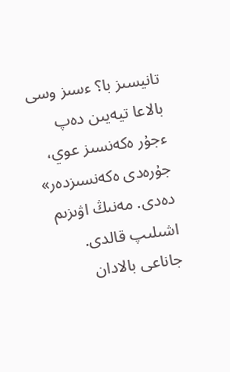تانيسىز با؟ ءسىز وسى بالاعا تيەيىن دەپ ءجۇر ەكەنسىز عوي، جۇرەدى ەكەنسىزدەر» دەدى. مەنىڭ اۋىزىم اشىلىپ قالدى. جاناعى بالادان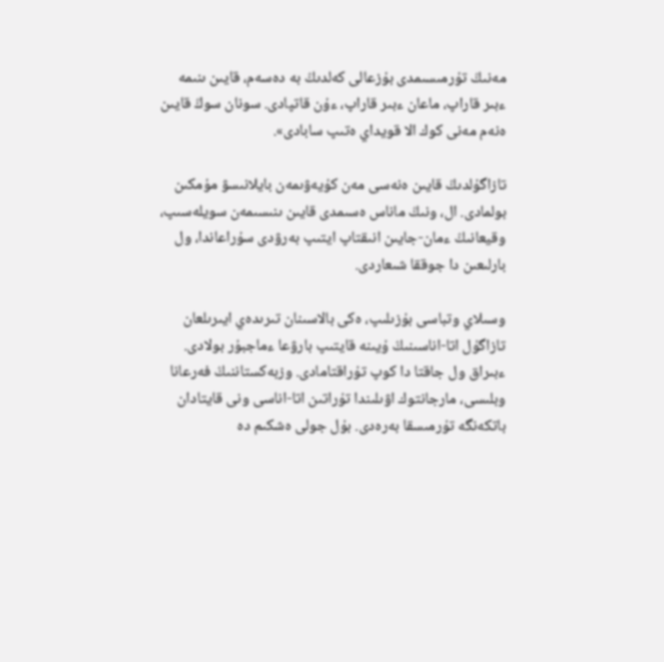مەنىڭ تۇرمىسىمدى بۇزعالى كەلدىڭ بە دەسەم، قايىن ىنىمە ءبىر قاراپ، ماعان ءبىر قاراپ، ءۇن قاتپادى. سونان سوڭ قايىن ەنەم مەنى كوك الا قويداي ەتىپ سابادى».

تازاگۇلدىڭ قايىن ەنەسى مەن كۇيەۋىمەن بايلانىسۋ مۇمكىن بولمادى. ال، ونىڭ ماناس ەسىمدى قايىن ىنىسىمەن سويلەسىپ، وقيعانىڭ ءمان-جايىن انىقتاپ ايتىپ بەرۋدى سۇراعاندا، ول بارلىعىن دا جوققا شىعاردى.

وسىلاي وتباسى بۇزىلىپ، ەكى بالاسىنان تىرىدەي ايىرىلعان تازاگۇل اتا-اناسىنىڭ ۇيىنە قايتىپ بارۋعا ءماجبۇر بولادى. ءبىراق ول جاقتا دا كوپ تۇراقتامادى. وزبەكستاننىڭ فەرعانا وبلىسى، مارجانتوك اۋىلىندا تۇراتىن اتا-اناسى ونى قايتادان باتكەنگە تۇرمىسقا بەرەدى. بۇل جولى ەشكىم دە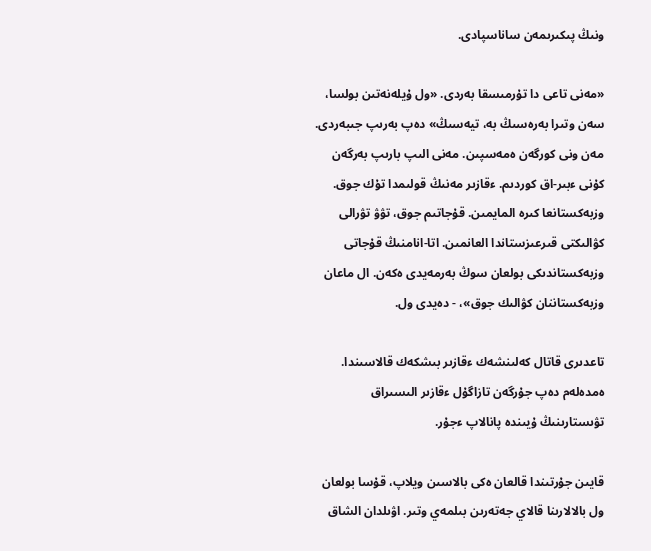ونىڭ پىكىرىمەن ساناسپادى.

«مەنى تاعى دا تۇرمىسقا بەردى. «ول ۇيلەنەتىن بولسا، سەن وتىرا بەرەسىڭ بە، تيەسىڭ» دەپ بەرىپ جىبەردى. مەن ونى كورگەن ەمەسپىن. مەنى الىپ بارىپ بەرگەن كۇنى ءبىر-اق كوردىم. ءقازىر مەنىڭ قولىمدا تۇك جوق. وزبەكستانعا كىرە المايمىن. قۇجاتىم جوق، تۋۋ تۋرالى كۋالىكتى قىرعىزستاندا العانمىن. اتا-انامنىڭ قۇجاتى وزبەكستاندىكى بولعان سوڭ بەرمەيدى ەكەن. ال ماعان وزبەكستاننان كۋالىك جوق»، - دەيدى ول.

تاعدىرى قاتال كەلىنشەك ءقازىر بىشكەك قالاسىندا. ەمدەلەم دەپ جۇرگەن تازاگۇل ءقازىر الىسىراق تۋىستارىنىڭ ۇيىندە پانالاپ ءجۇر.

قايىن جۇرتىندا قالعان ەكى بالاسىن ويلاپ، قۇسا بولعان ول بالالارىنا قالاي جەتەرىن بىلمەي وتىر. اۋىلدان الشاق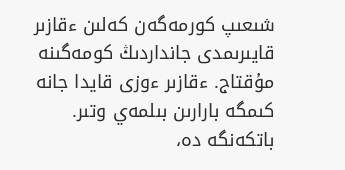شىعىپ كورمەگەن كەلىن ءقازىر قايىرىمدى جانداردىڭ كومەگىنە مۇقتاج. ءقازىر ءوزى قايدا جانە كىمگە بارارىن بىلمەي وتىر. باتكەنگە دە،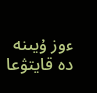ءوز ۇيىنە دە قايتۋعا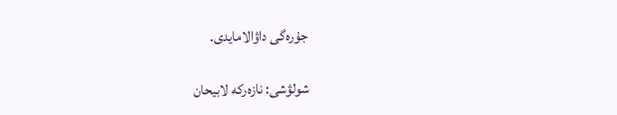جۇرەگى داۋالامايدى.

شولۋشى: نازەركە لابيحان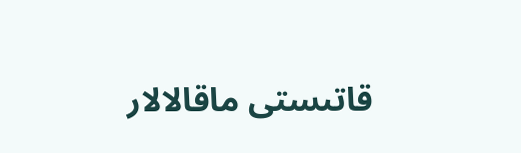قاتىستى ماقالالار